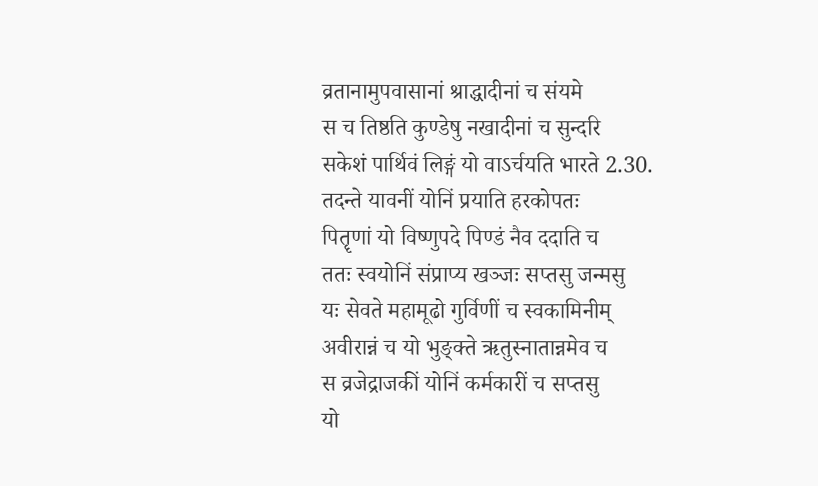व्रतानामुपवासानां श्राद्धादीनां च संयमे
स च तिष्ठति कुण्डेषु नखादीनां च सुन्दरि
सकेशं पार्थिवं लिङ्गं यो वाऽर्चयति भारते 2.30.
तदन्ते यावनीं योनिं प्रयाति हरकोपतः
पितॄणां यो विष्णुपदे पिण्डं नैव ददाति च
ततः स्वयोनिं संप्राप्य खञ्जः सप्तसु जन्मसु
यः सेवते महामूढो गुर्विणीं च स्वकामिनीम्
अवीरान्नं च यो भुङ्क्ते ऋतुस्नातान्नमेव च
स व्रजेद्राजकीं योनिं कर्मकारीं च सप्तसु
यो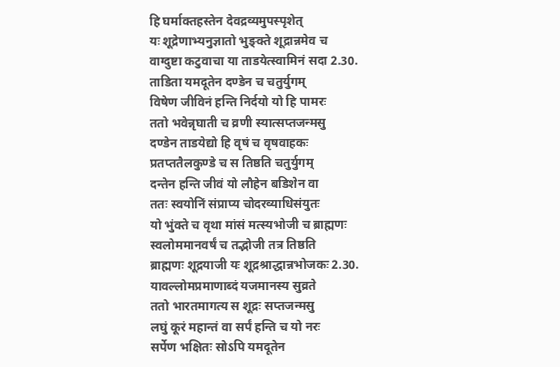हि घर्माक्तहस्तेन देवद्रव्यमुपस्पृशेत्
यः शूद्रेणाभ्यनुज्ञातो भुङ्क्ते शूद्रान्नमेव च
वाग्दुष्टा कटुवाचा या ताडयेत्स्वामिनं सदा 2.30.
ताडिता यमदूतेन दण्डेन च चतुर्युगम्
विषेण जीविनं हन्ति निर्दयो यो हि पामरः
ततो भवेन्नृघाती च व्रणी स्यात्सप्तजन्मसु
दण्डेन ताडयेद्यो हि वृषं च वृषवाहकः
प्रतप्ततैलकुण्डे च स तिष्ठति चतुर्युगम्
दन्तेन हन्ति जीवं यो लौहेन बडिशेन वा
ततः स्वयोनिं संप्राप्य चोदरव्याधिसंयुतः
यो भुंक्ते च वृथा मांसं मत्स्यभोजी च ब्राह्मणः
स्वलोममानवर्षं च तद्भोजी तत्र तिष्ठति
ब्राह्मणः शूद्रयाजी यः शूद्रश्राद्धान्नभोजकः 2.30.
यावल्लोमप्रमाणाब्दं यजमानस्य सुव्रते
ततो भारतमागत्य स शूद्रः सप्तजन्मसु
लघुं कूरं महान्तं वा सर्पं हन्ति च यो नरः
सर्पेण भक्षितः सोऽपि यमदूतेन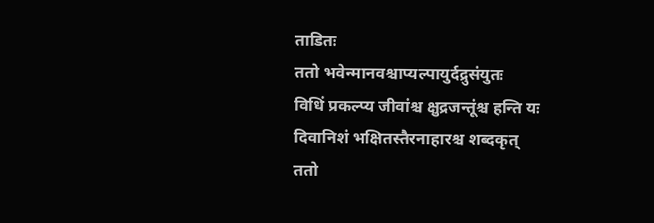ताडितः
ततो भवेन्मानवश्चाप्यल्पायुर्दद्रुसंयुतः
विधिं प्रकल्प्य जीवांश्च क्षुद्रजन्तूंश्च हन्ति यः
दिवानिशं भक्षितस्तैरनाहारश्च शब्दकृत्
ततो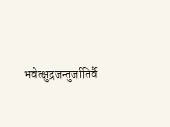भवेत्क्षुद्रजन्तुर्जातिर्वै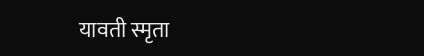यावती स्मृता